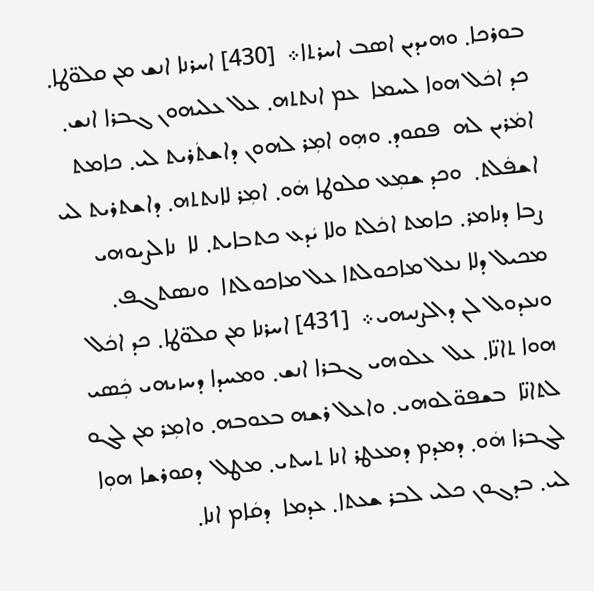ܒܘܪܟܐ܂ ܘܗܝܕܝܢ ܐܣܒ ܐܚܪܬܐ܀  ‍[430] ܐܚܪܢܐ ܐܢܫ ܡܢ ܩܠܘ̈ܛܐ܂ ܟܕ ܐܟܿܠ ܗܘܐ ܠܚܡܐ  ܥܡ ܐܢܬܬܗ܂ ܥܠ ܥܠܝܗܘܢ ܓܒܪܐ ܐܢܫ܂ ܐܡܿܪܝܢ ܠܗ  ܦܩܘܕ܂ ܘܗܼܘ ܐܡܼܪ ܠܗܘܢ ܕܐܫܬܿܪܝܬ ܠܝ܂ ܟܐܡܬ ܐܫܦܿܠܬ܂  ܘܟܕ ܫܡܼܥ ܩܠܘܛܐ ܗܿܘ܂ ܐܡܼܪ ܠܐܢܬܬܗ܂ ܕܐܫܬܪܝܬ ܠܝ  ܨܒܐ ܕܢܐܡܪ܂ ܟܐܡܬ ܐܟܿܠܬ ܘܠܐ ܝܿܕܥ ܟܬܒܐܝܬ܂ ܠܐ  ܢܐܠܨܝܘܗܝ ܡܟܝܠ ܕܠܐ ܢܥܠ ܡܐܟܘܠܬܐ ܥܠ ܡܐܟܘܠܬܐ  ܘܢܣܬܓܦ܂ ܘܢܥܕܘܠ ܠܢ ܕܐܠܨܢܝܗܝ܀  ‍[431] ܐܚܪܢܐ ܡܢ ܩܠܘ̈ܛܐ܂ ܟܕ ܐܟܿܠ ܗܘܐ ܬܐܢ̈ܐ܂ ܥܠ  ܥܠܘܗܝ ܓܒܪܐ ܐܢܫ܂ ܘܡܚܕܐ ܕܚܙܝܗܝ ܟܲܣܝ ܠܬܐܢ̈ܐ  ܒܫܦܘ̈ܠܘܗܝ܂ ܘܐܥܠ ܪܫܗ ܒܥܘܒܗ܂ ܘܐܡܼܪ ܡܢ ܠܓܘ  ܠܓܒܪܐ ܗܿܘ܂ ܕܡܕܡ ܕܡܥܛܪ ܐܢܐ ܬܚܬܝ܂ ܡܛܠ  ܕܩܘܪܫܐ ܗܘܼܐ ܠܝ܂ ܒܕܓܘܢ ܟܠܝ ܠܒܪ ܫܥܬܐ܂ ܥܕܡܐ  ܕܩܿܐܡ ܐܢܐ܂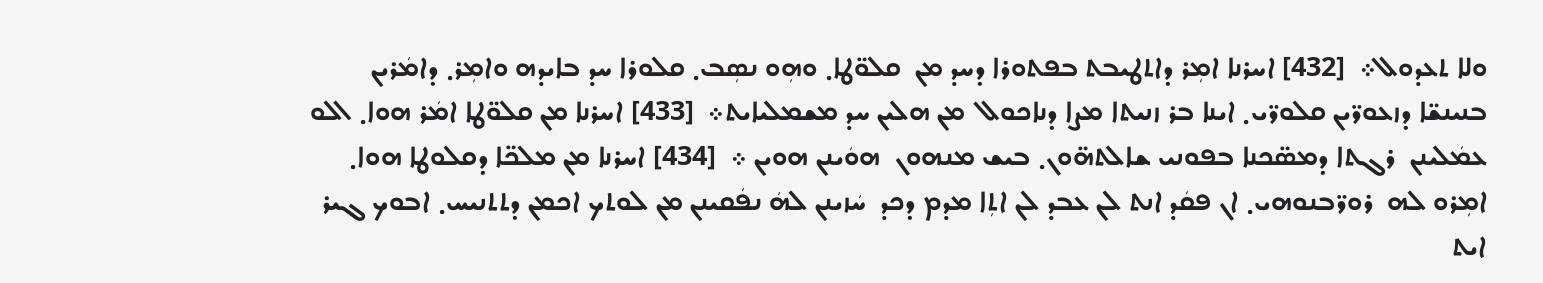ܘܠܐ ܬܥܕܘܠ܀  ‍[432] ܐܚܪܢܐ ܐܡܼܪ ܕܐܬܛܝܒܬ ܒܦܬܘܪܐ ܕܚܕ ܡܢ  ܩܠܘ̈ܛܐ܂ ܘܗܼܘ ܢܣܼܒ܂ ܩܠܘܪܐ ܚܕ ܒܐܝܕܗ ܘܐܡܼܪ܂ ܕܐܡܿܪܝܢ  ܒܢܝܢܫ̈ܐ ܕܙܥܘܪ̈ܝܢ ܩܠܘܪ̈ܝ܂ ܐܝܢܐ ܒܪ ܙܢܝܬܐ ܡܨܐ ܕܢܐܟܘܠ  ܡܢ ܗܠܝܢ ܚܕ ܡܫܡܠܝܐܝܬ܀  ‍[433] ܐܚܪܢܐ ܡܢ ܩܠܘ̈ܛܐ ܐܡܿܪ ܗܘܐ܂ ܐܠܘ ܥܡܿܠܝܢܢ  ܪܓܬܐ ܕܡܣ̈ܟܢܐ ܒܦܘܢܝ ܫܐܠܬܗ̈ܘܢ܂ ܒܝܫ ܡܢܗܘܢ  ܗܘܿܝܢܢ ܗܘܝܢ ܀  ‍[434] ܐܚܪܢܐ ܡܢ ܡܠܟ̈ܐ ܕܩܠܘܛܐ ܗܘܐ܂ ܐܡܼܪܘ ܠܗ  ܪܘܪ̈ܒܢܘܗܝ܂ ܐܢ ܦܩܿܕ ܐܢܬ ܠܢ ܥܒܕ ܠܢ ܐܬܼܐ ܡܕܡ ܕܟܕ  ܚܿܙܝܢܢ ܠܗܿ ܢܦܿܩܝܢܢ ܡܢ ܠܘܬܟ ܐܟܡܢ ܕܬܬܢܝܚ܂ ܐܒܘܟ ܓܝܪ  ܐܝܬ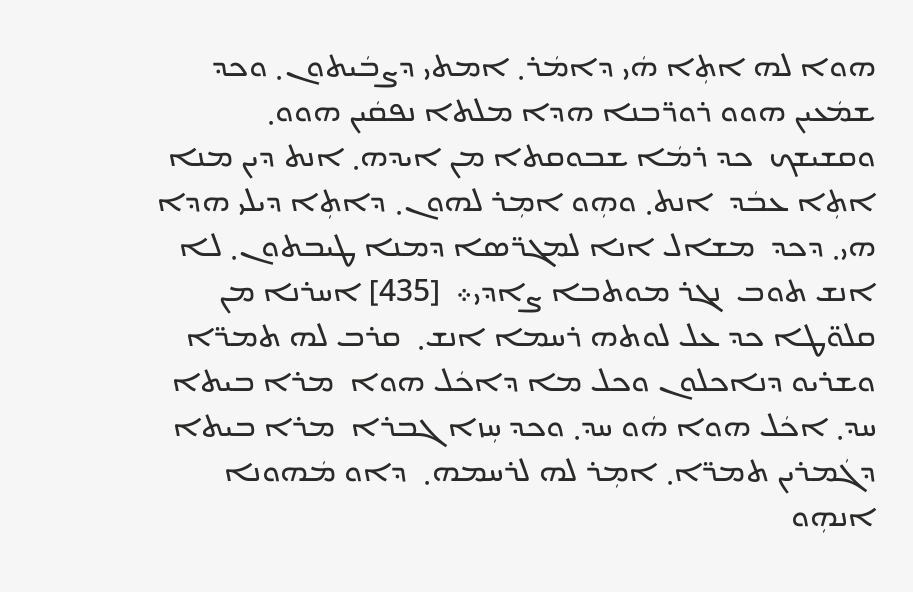ܗܘܐ ܠܗ ܐܬܼܐ ܗܿܝ ܕܐܡܿܪ܂ ܐܡܬܝ ܕܨܒܿܝܬܘܢ܂ ܘܟܕ  ܫܡܿܥܝܢ ܗܘܘ ܪܘܪ̈ܒܢܐ ܗܕܐ ܡܠܬܐ ܢܦܩܿܝܢ ܗܘܘ܂ ܘܩܫܝܫܟ  ܟܕ ܪܡܿܐ ܫܒܘܩܬܐ ܡܢ ܐܝܕܗ܂ ܐܢܬ ܕܝܢ ܡܢܐ ܐܬܼܐ ܥܒܿܕ  ܐܢܬ܂ ܘܗܼܘ ܐܡܼܪ ܠܗܘܢ܂ ܕܐܬܼܐ ܕܝܠܝ ܗܕܐ ܗܝ܂ ܕܟܕ  ܡܫܐܠ ܐܢܐ ܠܡܓܪ̈ܣܐ ܕܡܢܐ ܛܝܒܬܘܢ܂ ܠܐ ܐܢܫ ܬܘܒ  ܢܓܪ ܡܘܬܒܐ ܨܐܕܝ܀  ‍[435] ܐܚܪܢܐ ܡܢ ܩܠܘ̈ܛܐ ܟܕ ܥܠ ܠܘܬܗ ܪܚܡܐ ܐܢܫ܂  ܩܪܒ ܠܗ ܬܡܪ̈ܐ ܘܫܪܝܘ ܕܢܐܟܠܘܢ ܘܟܠ ܡܐ ܕܐܟܿܠ ܗܘܐ  ܡܪܐ ܒܝܬܐ ܚܕ܂ ܐܟܿܠ ܗܘܐ ܗܿܘ ܚܕ܂ ܘܟܕ ܚܼܙܐ ܓܒܪܐ  ܡܪܐ ܒܝܬܐ ܕܓܿܡܪܝܢ ܬܡܪ̈ܐ܂ ܐܡܼܪ ܠܗ ܠܪܚܡܗ܂  ܕܐܘ ܡܿܗܘܢܐ ܐܢܗܼܘ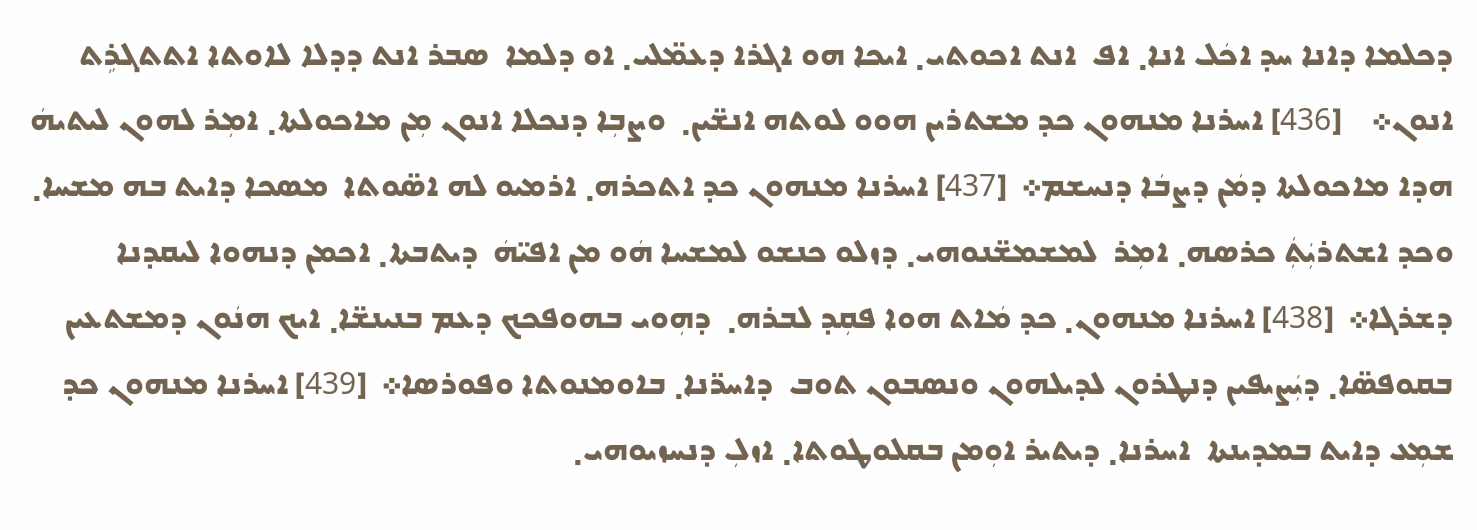ܕܟܠܡܐ ܕܐܢܐ ܚܕ ܐܟܿܠ ܐܢܐ܂ ܐܦ  ܐܢܬ ܐܟܘܬܝ܂ ܐܝܟܐ ܗܘ ܐܓܪܐ ܕܥܡ̈ܠܝ܂ ܐܘ ܕܠܡܐ  ܣܒܪ ܐܢܬ ܕܕܠܐ ܠܐܘܬܐ ܐܬܬܓܪܹܬ ܐܢܘܢ܀    ‍[436] ܐܚܪܢܐ ܡܢܗܘܢ ܟܕ ܡܫܬܪܝܢ ܗܘܘ ܠܘܬܗ ܐܢܫ̈ܝܢ܂  ܘܨܒܼܐ ܕܢܟܠܐ ܐܢܘܢ ܡܼܢ ܡܐܟܘܠܬܐ܂ ܐܡܼܪ ܠܗܘܢ ܠܝܬܝܗܿ  ܗܕܐ ܡܐܟܘܠܬܐ ܕܡܿܢ ܕܨܒܿܐ ܕܢܚܫܡ܀  ‍[437] ܐܚܪܢܐ ܡܢܗܘܢ ܟܕ ܐܬܟܪܗ܂ ܐܪܡܝܘ ܠܗ ܐܣ̈ܘܬܐ  ܡܣܟܐ ܕܐܝܬ ܒܗ ܡܫܚܐ܂ ܘܟܕ ܐܫܬܪܝܲܬܼܿ ܟܪܣܗ܂ ܐܡܼܪ  ܠܡܫܡܫ̈ܢܘܗܝ܂ ܕܙܠܘ ܟܢܫܘ ܠܡܫܚܐ ܗܿܘ ܡܢ ܐܦܝ̈ܗܿ  ܕܝܬܒܬܐ܂ ܐܟܡܢ ܕܢܗܘܐ ܠܝܩܕܢܐ ܕܫܪܓܐ܀  ‍[438] ܐܚܪܢܐ ܡܢܗܘܢ܂ ܟܕ ܡܿܐܬ ܗܘܐ ܦܩܼܕ ܠܒܪܗ܂  ܕܗܼܘܝ ܒܗܘܦܟܟ ܕܥܡ ܒܢܝܢܫ̈ܐ܂ ܐܝܟ ܗܢܿܘܢ ܕܡܫܬܥܝܢ  ܒܩܘܦܣ̈ܐ܂ ܕܝܲܨܝܦܝܢ ܕܢܛܪܘܢ ܠܕܝܠܗܘܢ ܘܢܣܒܘܢ ܬܘܒ  ܕܐܚܪ̈ܢܐ܂ ܒܐܘܡܢܘܬܐ ܘܦܘܪܣܐ܀  ‍[439] ܐܚܪܢܐ ܡܢܗܘܢ ܟܕ ܫܡܼܥ ܕܐܝܬ ܒܡܕܝܢܬܐ  ܐܚܪܢܐ܂ ܕܝܬܝܪ ܐܘܼܡܢ ܒܩܠܘܛܘܬܐ܂ ܐܙܠܼ ܕܢܚܙܝܘܗܝ܂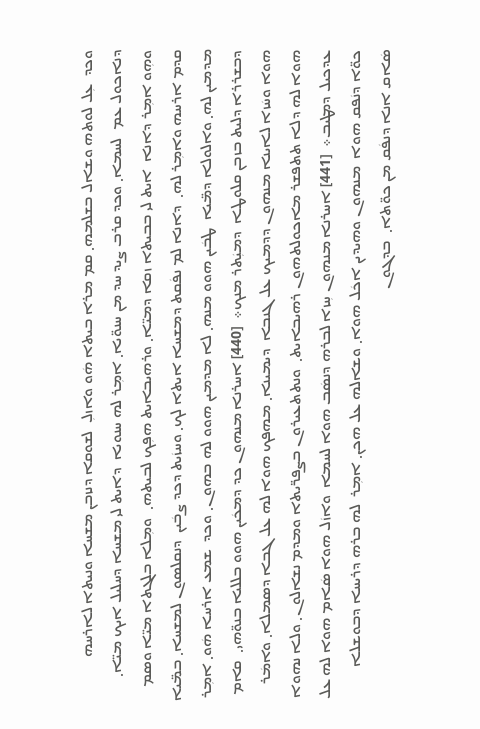ܘܟܕ  ܥܼܠ ܠܘܬܗ ܘܫܐܠ ܒܫܠܡܗ܂ ܩܡ ܡܪܐ ܒܝܬܐ ܗܿܘ ܘܐܙܠܼ  ܠܫܘܩܐ ܕܢܙܒܢ ܡܫܚܐ ܘܢܝܬܐ ܠܐܪܚܗ ܕܢܐܟܘܠ ܥܡ  ܠܚܡܐ܂ ܘܟܕ ܩܪܒ ܨܝܕ ܚܕ ܡܢ ܚܢܘ̈ܝܐ܂ ܐܡܼܪ ܠܗ ܚܢܘܝܐ  ܕܐܝܬ ܠܝ ܡܫܚܐ ܕܚܠܝܠ ܐܝܟ ܡܝ̈ܐ܂ ܘܗܼܘ ܐܡܼܪ ܕܐܢܐ  ܐܝܬ ܠܝ ܒܒܝܬܐ ܙܩܐ ܕܡܝ̈ܐ܂ ܘܪܗܝܒܐܝܬ ܗܦܼܟ ܠܒܝܬܗ܂  ܘܡܼܠܐ ܒܠܓܬܐ ܡܝ̈ܐ ܘܣܡ ܩܕܡ ܐܪܚܗ ܘܐܡܼܪ ܠܗ܂  ܕܐܢܐ ܠܡ ܢܦܿܩܬ ܕܡܫܚܐ ܐܝܬܐ ܠܟ܂ ܘܚܙܿܝܬ ܕܟܕ ܨܒܿܝܢ  ܕܢܩܠܣܘܢ ܠܡܫܚܐ܂ ܒܡ̈ܝܐ ܡܕܡܝܢ ܠܗ܂ ܘܐܠܘܠܐ ܕܡ̈ܝܐ  ܛܒܿܝܢ ܗܘܘ ܡܢܗ܂ ܠܐ ܡܕܡܝܢ ܗܘܘ ܠܗ ܒܗܘܢ܂ ܘܟܕ  ܫܡܥ ܐܪܚܐ ܗܿܘ܂ ܐܡܼܪ ܕܒܫܪܪܐ ܕܠܝܬ ܒܙܒܢ ܩܠܘܛܐ  ܕܡܝܲܬܪ ܡܢܟ܀  ‍[440] ܐܚܪܢܐ ܡܢܗܘܢ ܟܕ ܕܡܟܿܝܢ ܗܘܘ ܒܠܠܝܐ ܒܢܘ̈ܗܝ܂  ܩܐܡ ܗܘܐ ܘܚܿܙܐ ܠܐܝܢܐ ܡܢܗܘܢ ܕܕܡܝܟ ܥܠ ܓܢܒܐ  ܕܝܡܝܢܐ܂ ܡܗܦܟ ܗܘܐ ܠܗ ܥܠ ܓܒܐ ܕܣܡܠܐ܂ ܘܐܡܿܪ  ܗܘܐ ܠܗ ܕܠܐ ܬܬܦܫܪ ܡܐܟܘܠܬܗܘܢ ܪܗܝܒܐܝܬ܂  ܘܢܬܬܥܝܪܘܢ ܒܨܦܪ̈ܝܬܐ ܘܡܕܡ ܢܫܐܠܘܢ܂ ܘܠܐ ܢܗܘܐ  ܥܕܟܝܠ ܕܡܛܝܒ܀  ‍[441] ܐܚܪܢܐ ܡܢܗܘܢ ܚܼܙܐ ܠܒܪܗ ܕܢܣܿܒ ܗܘܐ ܠܚܡܐ  ܘܐܙܿܠ ܗܘܐ ܣܿܐܡ ܗܘܐ ܠܗ ܥܠ ܟܘ̈ܐ ܕܢܿܦܩ ܗܘܐ  ܡܢܗܘܢ ܘܗܝܕܝܢ ܐܟܿܠ ܗܘܐ܂ ܘܫܐܠܗ ܥܠ ܗܟܢ܂ ܐܡܼܪ  ܠܗ ܒܪܗ ܕܪܝܚܐ ܕܒܘܫܠܐ ܣܿܐܩ ܐܢܐ ܕܢܦܿܩ ܡܢ ܟܘ̈ܬܐ܂  ܒܕܓܘܢ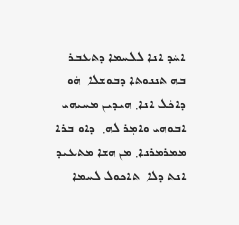ܐܚܿܕ ܐܢܐ ܠܠܚܡܐ ܕܬܥܒܪ ܒܗ ܬܢܢܘܬܐ ܕܒܘܫܠܐ  ܗܿܘ ܕܐܟܿܠ ܐܢܐ܂ ܗܝܕܝܢ ܡܚܝܗܝ ܐܒܘܗܝ ܘܐܡܼܪ ܠܗ܂  ܕܐܘ ܒܪܐ ܡܡܪܡܪܢܐ܂ ܡܢ ܗܫܐ ܡܬܥܝܕ ܐܢܬ ܕܠܐ  ܬܐܟܘܠ ܠܚܡܐ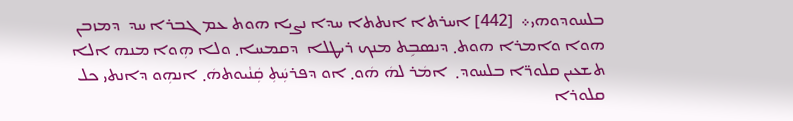ܒܠܚܘܕܘܗܝ܀  ‍[442] ܐܚܪܬܐ ܐܢܬܬܐ ܚܕܐ ܢܨܝܐ ܗܘܬ ܥܡ ܓܒܪܐ ܚܕ  ܕܡܙܒܢ ܗܘܐ ܘܐܡܪܐ ܗܘܬ܂ ܕܢܣܒܹܬ ܡܢܟ ܪܝܛܠܐ  ܕܩܡܚܐ܂ ܘܠܐ ܗܼܘܐ ܡܢܗ ܐܠܐ ܬܫܥܝܢ ܩܠܘܪ̈ܐ ܒܠܚܘܕ܂  ܐܡܿܪ ܠܗܿ ܗܿܘ܂ ܐܘ ܕܦܪܚܲܬܼ ܩܲܢܵܝܘܬܗܿ܂ ܐܢܗܼܘ ܕܐܢܬܝ ܟܠ  ܩܠܘܪܐ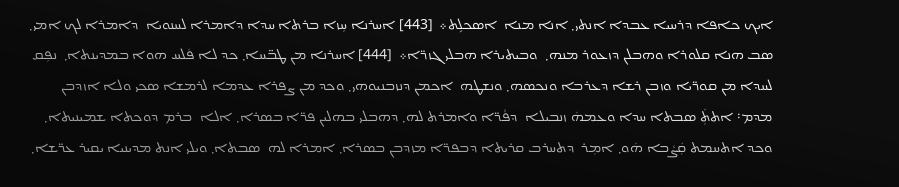ܐܝܟ ܟܐܦܐ ܕܪܚܝܐ ܥܒܕܐ ܐܢܬܝ܂ ܐܢܐ ܡܢܐ  ܐܣܟܠܹܬ܀  ‍[443] ܐܚܪܢܐ ܚܼܙܐ ܒܪܬܐ ܚܕܐ ܕܐܡܪܐ ܠܚܢܘܝܐ  ܕܐܡܪܐ ܠܟ ܐܡܝ܂ ܣܒ ܗܢܐ ܩܠܘܪܐ ܘܗܒܠܢ ܕܙܥܘܪ ܡܢܗ܂  ܘܒܝܬܝܪܐ ܗܒܠܝ ܓܙܪ̈ܐ܀  ‍[444] ܐܚܪܢܐ ܡܢ ܛܒ̈ܚܐ܂ ܟܕ ܠܐ ܦܿܠܚ ܗܘܐ ܒܡܕܝܢܬܐ܂  ܢܦܼܩ ܠܚܕܐ ܡܢ ܩܘܪ̈ܝܐ ܘܙܒܢ ܪܫܐ ܕܥܪܒܐ ܘܢܟܣܗ܂ ܘܢܫܛܗ  ܐܟܡܢ ܕܢܙܒܢܝܘܗܝ܂ ܘܟܕ ܡܢ ܨܦܪܐ ܥܕܡܐ ܠܪܡܫܐ ܣܟܝ ܘܠܐ ܐܙܕܒܢ ܡܕܡ܃ ܐܬܬܼܿ ܣܒܬܐ ܚܕܐ ܘܥܡܗܿ ܙܢܒܝܠܐ  ܕܦܵܪ̈ܐ ܘܐܡܪܬ ܠܗ܂ ܕܗܒܠܝ ܒܗܠܝܢ ܦܪ̈ܐ ܒܣܪܐ܂ ܐܠܐ  ܒܪܡ ܕܘܟܬܐ ܫܡܝܢܝܬܐ܂ ܘܟܕ ܐܬܚܡܬ ܩܲܨܵܒܐ ܗܿܘ܂ ܐܡܼܪ  ܕܬܚܪܒ ܩܪܝܬܐ ܕܒܦܪ̈ܐ ܡܙܕܒܢ ܒܣܪܐ܂ ܐܡܪܐ ܠܗ  ܣܒܬܐ܂ ܘܝܠܝ ܐܢܬ ܡܕܝܢܝܐ ܝܩܝܪ ܥܪ̈ܫܐ܂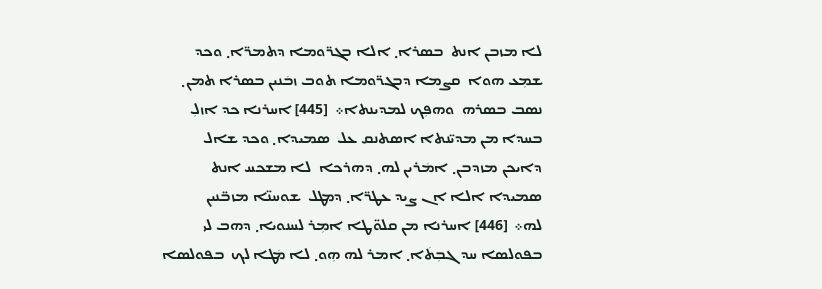ܠܐ ܡܙܒܢ ܐܢܬ  ܒܣܪܐ܂ ܐܠܐ ܒܓܪ̈ܘܡܐ ܕܬܡܪ̈ܐ܂ ܘܟܕ ܫܡܼܥ ܗܘܐ  ܩܨܡܐ ܕܒܓܪ̈ܘܡܐ ܬܘܒ ܙܒܿܢܝܢ ܒܣܪܐ ܬܡܢ܂ ܢܣܒ ܒܣܪܗ  ܘܗܦܼܟ ܠܡܕܝܢܬܐ܀  ‍[445] ܐܚܪܢܐ ܟܕ ܐܙܠܼ ܒܚܕܐ ܡܢ ܡܕܝ̈ܢܬܐ ܐܣܬܢܩ ܥܠ  ܣܡܝܕܐ܂ ܘܟܕ ܫܐܠ ܕܐܝܟܢ ܡܙܕܒܢ܂ ܐܡܿܪܝܢ ܠܗ܂ ܕܗܪܟܐ  ܠܐ ܡܫܟܚ ܐܢܬ ܣܡܝܕܐ ܐܠܐ ܐܢ ܨܝܕ ܥܛܪ̈ܐ܂ ܕܡܛܠ  ܫܘܚܢ̈ܐ ܡܙܒ̈ܢܝܢ ܠܗ܀  ‍[446] ܐܚܪܢܐ ܡܢ ܩܠܘ̈ܛܐ ܐܡܼܪ ܠܚܢܘܝܐ܂ ܕܗܒ ܠܝ  ܒܦܘܠܣܐ ܚܕ ܓܒܼܬܿܐ܂ ܐܡܪ ܠܗ ܗܼܘ܂ ܠܐ ܡܿܛܐ ܠܟ  ܒܦܘܠܣܐ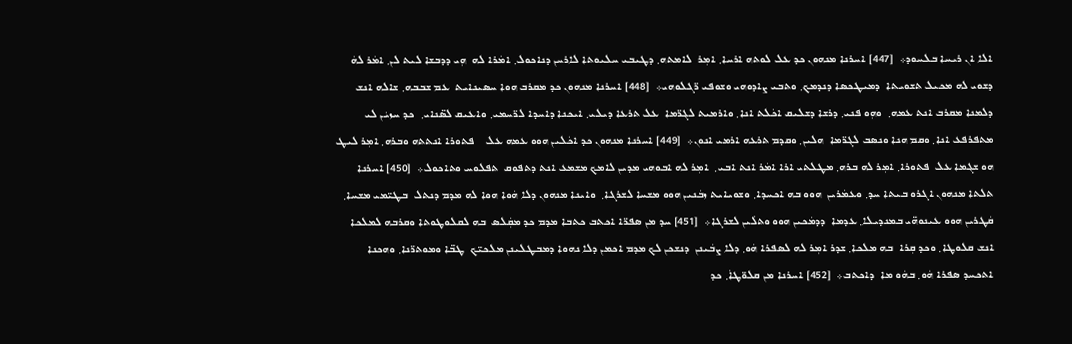ܐܠܐ ܐܢ ܪܝܚܐ ܒܠܚܘܕ܀  ‍[447] ܐܚܪܢܐ ܡܢܗܘܢ ܟܕ ܥܠ ܠܘܬܗ ܐܪܚܐ܂ ܐܡܼܪ  ܠܐܡܬܗ܂ ܕܛܝܒܝ ܚܠܝܘܬܐ ܠܐܪܚܢ ܕܢܐܟܘܠ܂ ܐܡܿܪܐ ܠܗ  ܗܼܝ ܕܕܒܫܐ ܠܝܬ ܠܢ܂ ܐܡܿܪ ܠܗܿ ܕܫܘܝ ܠܗ ܡܟܝܠ ܬܫܘܝܬܐ  ܕܡܝܛܟܣܐ ܕܢܕܡܟ܂ ܘܬܒܝ ܨܐܕܘܗܝ ܘܫܘܦܝ ܪ̈ܓܠܘܗܝ܀  ‍[448] ܐܚܪܢܐ ܡܢܗܘܢ ܟܕ ܡܩܪܒ ܗܘܐ ܚܣܝܢܐܝܬ  ܥܡ ܫܒܒܗ܂ ܫܐܠܗ ܐܢܫ ܕܠܡܢܐ ܡܩܪܒ ܐܢܬ ܥܡܗ܂  ܘܗܼܘ ܦܢܝ܂ ܕܪܫܐ ܕܫܠܝܩ ܐܟܿܠܬ ܐܢܐ܂ ܘܐܪܡܝܬ ܠܓܪ̈ܡܐ  ܥܠ ܬܪܥܐ ܕܝܠܝ܂ ܐܝܟܢܐ ܕܐܚܕܐ ܠܪ̈ܚܡܝ܂ ܘܐܥܝܩ ܠܣ̈ܢܐܝ܂  ܟܕ ܚܙܝܿܢ ܠܝ ܡܬܦܪܦܥ ܐܢܐ܂ ܘܩܡ ܗܢܐ ܘܢܣܒ ܠܓܪ̈ܡܐ  ܗܠܝܢ܂ ܘܩܕܡ ܬܪܥܗ ܐܪܡܝ ܐܢܘܢ܀  ‍[449] ܐܚܪܢܐ ܡܢܗܘܢ ܟܕ ܐܟܿܠܝܢ ܗܘܘ ܥܡܗ ܥܠ    ܦܬܘܪܐ ܐܢܬܬܗ ܘܒܪܗ܂ ܐܡܼܪ ܠܝܛ ܗܘ ܫܓܡܐ ܥܠ  ܦܬܘܪܐ܂ ܐܡܼܪ ܠܗ ܒܪܗ܂ ܡܛܠܬܝ ܐܪܐ ܐܡܿܪ ܐܢܬ ܐܒܝ܂  ܐܡܼܪ ܠܗ ܐܒܘܗܝ ܡܕܝܢ ܠܐܡܟ ܡܫܡܥ ܐܢܬ ܕܬܦܘܩ  ܬܦܠܘܚ ܘܬܐܟܘܠ܀  ‍[450] ܐܚܪܢܐ ܬܠܬܐ ܡܢܗܘܢ ܐܓܪܘ ܒܝܬܐ ܚܕ܂ ܘܥܡܿܪܝܢ  ܗܘܘ ܒܗ ܐܟܚܕܐ܂ ܘܫܘܝܐܝܬ ܙܒܿܢܝܢ ܗܘܘ ܡܫܚܐ ܠܫܪܓܐ܂  ܘܐܝܢܐ ܡܢܗܘܢ ܕܠܐ ܗܿܘܐ ܗܘܐ ܠܗ ܡܕܡ ܕܢܬܠ  ܒܛܝ̈ܡܝ ܡܫܚܐ܂ ܩܿܛܪܝܢ ܗܘܘ ܥܝܢܘܗ̈ܝ ܒܡܢܕܝܠܐ܂ ܥܕܡܐ  ܕܕܡܿܟܝܢ ܗܘܘ ܘܬܠܿܝܢ ܠܫܪܓܐ܀  ‍[451] ܚܕ ܡܢ ܣܦܪ̈ܐ ܐܟܬܒ ܟܬܒܐ ܡܕܡ ܟܕ ܡܩܲܠܣ  ܒܗ ܠܩܠܘܛܘܬܐ ܘܩܪܒܗ ܠܡܠܟܐ ܐܢܫ ܩܠܘܛܐ܂ ܘܟܕ ܩܼܪܐ  ܒܗ ܡܠܟܐ܂ ܫܕܪ ܐܡܼܪ ܠܗ ܠܣܦܪܐ ܗܿܘ܂ ܕܠܐ ܨܒܿܝܢܢ  ܕܢܫܟܢ ܠܟ ܡܕܡ ܐܟܡܢ ܕܠܐ ܢܗܘܐ ܕܡܒܛܠܝܢܢ ܡܠܟܝ̈ܟ  ܛܒ̈ܐ ܘܡܘܬܪ̈ܢܐ܂ ܘܗܟܢܐ ܐܬܟܚܕ ܣܦܪܐ ܗܿܘ܂ ܒܗܿܘ ܡܐ  ܕܐܟܬܒ܀  ‍[452] ܐܚܪܢܐ ܡܢ ܩܠܘ̈ܛܐܿ܂ ܟܕ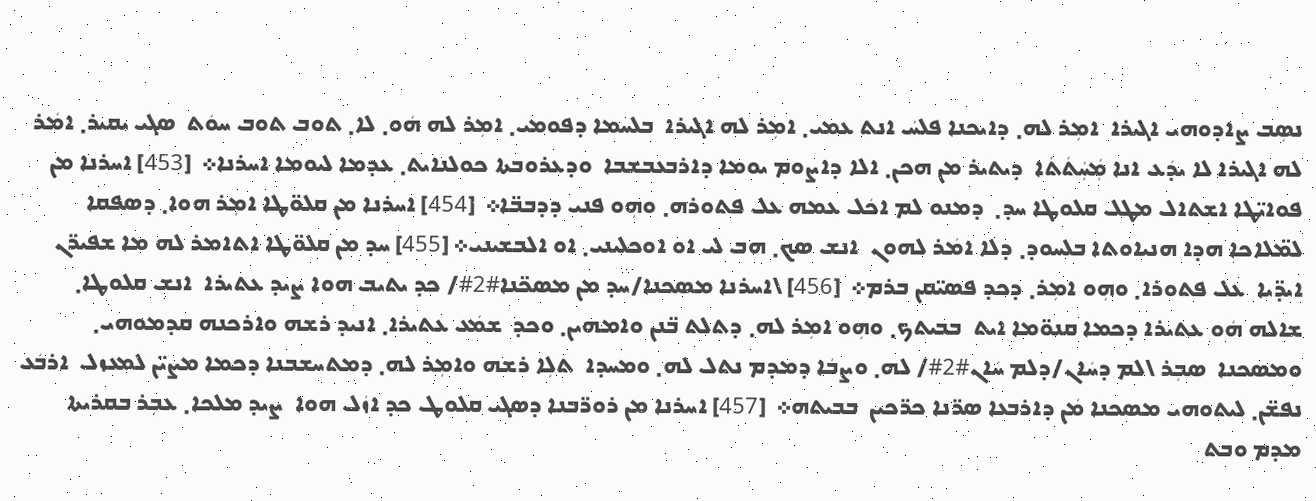ܢܣܼܒ ܨܐܕܘܗܝ ܐܓܝܪܐ  ܐܡܼܪ ܠܗ܂ ܕܐܝܟܢܐ ܦܠܚܿ ܐܢܬ ܥܡܝ܂ ܐܡܼܪ ܠܗ ܐܓܝܪܐ  ܒܠܚܡܐ ܕܦܘܡܝ܂ ܐܡܼܪ ܠܗ ܗܿܘ܂ ܠܐ܂ ܬܘܒ ܬܘܒ ܚܘܿܬ  ܣܓܝ ܝܩܝܪ܂ ܐܡܿܪ ܠܗ ܐܓܝܪܐ ܠܐ ܝܕܿܥ ܐܢܐ ܡܲܚܲܬܿܬܿܐ  ܕܝܬܝܪ ܡܢ ܗܟܢ܂ ܐܠܐ ܕܐܨܘܡ ܝܘܡܐ ܕܐܪܒܥܒܫܒܐ  ܘܕܥܪܘܒܬܐ ܟܘܠܢܐܝܬ܂ ܥܕܡܐ ܠܝܘܡܐ ܐܚܪܢܐ܀  ‍[453] ܐܚܪܢܐ ܡܢ ܦܘܐܝ̈ܛܐ ܐܫܬܐܠ ܡܛܠ ܩܠܘܛܐ ܚܕ܂  ܕܡܢܘ ܠܡ ܐܟܿܠ ܥܡܗ ܥܠ ܦܬܘܪܗ܂ ܘܗܼܘ ܦܢܝ ܕܕܒܒ̈ܐ܀  ‍[454] ܐܚܪܢܐ ܡܢ ܩܠܘ̈ܛܐ ܐܡܼܪ ܗܘܐ܂ ܕܣܦܩܐ  ܠܡ̈ܠܐܟܐ ܗܕܐ ܗܢܝܐܘܬܐ ܒܠܚܘܕ܂ ܕܠܐ ܐܡܿܪ ܠܗܘܢ  ܐܢܫ ܣܟ܂ ܗܒ ܠܝ ܐܘ ܐܘܟܠܝܢܝ܂ ܐܘ ܐܠܒܫܝܢܝ܀ ‍[455] ܚܕ ܡܢ ܩܠܘ̈ܛܐ ܐܬܐܡܪ ܠܗ ܡܐ ܫܦܝܪ̈ܢ ܐܝܕ̈ܝܐ  ܥܠ ܦܬܘܪܐ܂ ܘܗܼܘ ܐܡܼܪ܂ ܕܟܕ ܦܣܝ̈ܩܢ ܒܪܡ܀  ‍[456] \ܐܚܪܢܐ ܡܣܟܢܐ/ܚܕ ܡܢ ܡܣܟ̈ܢܐ#2#/ ܟܕ ܝܬܝܒ ܗܘܐ ܨܝܕ ܥܬܝܪܐ  ܐܢܫ ܩܠܘܛܐ܂ ܫܐܠܗ ܗܿܘ ܥܬܝܪܐ ܕܟܡܐ ܩܢܘ̈ܡܐ ܐܝܬ  ܒܒܝܬܟ܂ ܘܗܼܘ ܐܡܼܪ ܠܗ܂ ܕܬܠܬ ܒ̈ܢܢ ܘܐܡܗܝܢ܂ ܘܟܕ  ܫܡܿܥ ܥܬܝܪܐ܂ ܐܢܝܕ ܪܫܗ ܘܐܪܟܢܗ ܩܕܡܘܗܝ܂ ܘܡܣܟܢܐ  ܣܒܼܪ \ܠܡ ܕܚܿܐܢ/ܕܠܡ ܚܿܐܢ#2#/ ܠܗ܂ ܘܨܒܿܐ ܕܡܕܡ ܢܬܠ ܠܗ܂ ܘܡܚܕܐ  ܬܠܼܐ ܪܫܗ ܘܐܡܼܪ ܠܗ܂ ܕܡܬܚܫܒܢܐ ܕܟܡܐ ܡܨܝ̈ܢ ܠܡܥܙܠ  ܐܪܒܿܥ ܢܦܫ̈ܢ܂ ܠܝܬܘܗܝ ܡܣܟܢܐ ܡܿܢ ܕܐܪܒܥܐ ܣܪ̈ܢܐ ܟܪ̈ܟܝܢ  ܒܒܝܬܗ܀  ‍[457] ܐܚܪܢܐ ܡܢ ܪܘܪ̈ܒܢܐ ܕܣܓܝ ܩܠܘܛ ܟܕ ܐܙܿܠ ܗܘܐ  ܨܝܕ ܡܠܟܐ܂ ܥܒܼܪ ܒܩܪܝܬܐ ܡܕܡ ܘܒܬ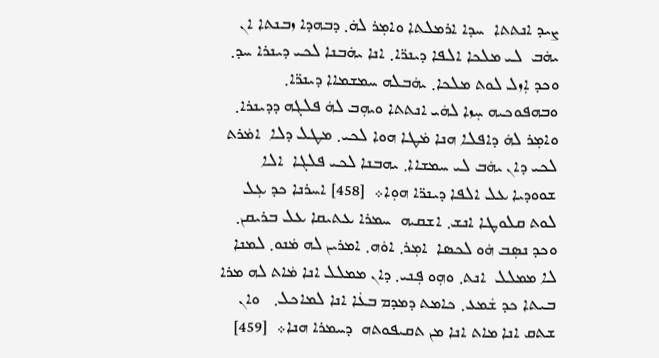ܨܝܕ ܐܢܬܬܐ  ܚܕܐ ܐܪܡܠܬܐ ܘܐܡܼܪ ܠܗܿ܂ ܕܒܗܕܐ ܙܒܢܬܐ ܐܢ ܝܗܿܒ  ܠܝ ܡܠܟܐ ܐܠܦܐ ܕܝܢܪ̈ܐ܂ ܐܢܐ ܝܗܿܒܢܐ ܠܟܝ ܕܝܢܪܐ ܚܕ܂  ܘܟܕ ܐܼܙܠ ܠܘܬ ܡܠܟܐ܂ ܝܗܿܒܠܗ ܚܡܫܡܐܐ ܕܝܢܪ̈ܐ܂  ܘܒܗܦܘܟܝܗ ܚܼܙܐ ܠܗܿܝ ܐܢܬܬܐ ܘܝܗܼܒ ܠܗܿ ܦܠܓܗ ܕܕܝܢܪܐ܂  ܘܐܡܼܪ ܠܗܿ ܕܐܦܠܐ ܗܢܐ ܡܿܛܐ ܗܘܐ ܠܟܝ܂ ܡܛܠ ܕܠܐ  ܐܡܿܪܬ ܠܟܝ ܕܐܢ ܝܗܿܒ ܠܝ ܚܡܫܐܐ܂ ܝܗܒܢܐ ܠܟܝ ܦܠܓܐ  ܐܠܐ ܫܘܘܕܝܐ ܥܠ ܐܠܦܐ ܕܝܢܪ̈ܐ ܗܘܼܐ܀  ‍[458] ܐܚܪܢܐ ܟܕ ܥܼܠ ܠܘܬ ܩܠܘܛܐ ܐܢܫ܂ ܐܫܩܝܗ  ܚܡܪܐ ܥܬܝܩܐ ܥܠ ܒܪܝܩܢ܂ ܘܟܕ ܢܣܼܒ ܗܿܘ ܠܟܣܐ  ܐܡܼܪ܂ ܐܘܿܗ܂ ܐܡܪܝܢ ܠܗ ܡܿܢܘ܂ ܠܡܢܐ ܠܐ ܡܡܠܠ  ܐܢܬ܂ ܘܗܼܘ ܦܼܢܝ܂ ܕܐܢ ܡܡܠܠ ܐܢܐ ܡܿܐܬ ܠܗ ܡܪܐ  ܒܝܬܐ ܟܕ ܫܿܡܥ܂ ܟܐܡܬ ܕܡܕܡ ܒܥܿܐ ܐܢܐ ܠܡܐܟܠ܂   ܘܐܢ ܫܬܩ ܐܢܐ ܡܐܬ ܐܢܐ ܡܢ ܬܩܝܦܘܬܗ  ܕܚܡܪܐ ܗܢܐ܀  ‍[459]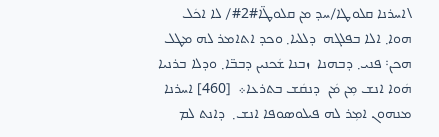\ܐܚܪܢܐ ܩܠܘܛܐ/ܚܕ ܡܢ ܩܠܘܛ̈ܐ#2#/ ܠܐ ܐܟܿܠ ܗܘܐ܂ ܐܠܐ ܒܦܠܓܗ  ܕܠܠܝܐ܂ ܘܟܕ ܐܬܐܡܪ ܠܗ ܡܛܠ ܗܟܢ܃ ܦܢܝ܂ ܕܒܗܢܐ  ܙܒܢܐ ܫܿܟܢܝܢ ܕܒܒ̈ܐ܂ ܘܕܠܐ ܒܪܢܝܐ ܗܿܘܐ ܐܢܫ ܡܼܢ ܡܿܢ  ܕܢܩܿܫ ܒܬܪܥܐ܀  ‍[460] ܐܚܪܢܐ ܡܢܗܘܢ ܐܡܼܪ ܠܗ ܦܝܠܘܣܘܦܐ ܐܢܫ܂  ܕܐܢܬ ܠܡ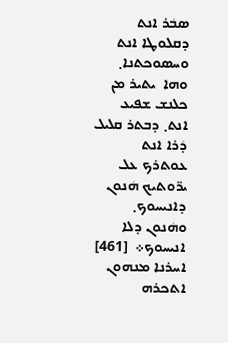ܣܒܿܪ ܐܢܬ ܕܩܠܘܛܐ ܐܢܬ ܘܚܣܘܟܬܢܐ܂ ܘܗܐ  ܝܬܝܪ ܡܢ ܟܠܢܫ ܫܦܝܥ ܐܢܬ܂ ܕܒܬܪ ܩܠܝܠ ܕܿܪܐ ܐܢܬ  ܥܘܬܪܟ ܥܠ ܝܪ̈ܘܬܝܟ ܗܿܢܘܢ ܕܐܢܝܚܘܟ܂ ܘܗܿܢܘܢ ܕܠܐ  ܐܢܝܚܘܟ܀  ‍[461] ܐܚܪܢܐ ܡܢܗܘܢ ܐܬܟܪܗ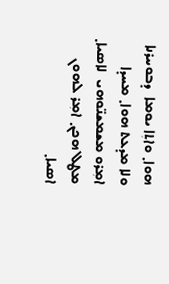ܗܘܐ܂ ܘܐܬܼܐ ܝܘܡܐ  ܕܒܘܚܪܢܐ ܘܠܐ ܡܕܥܬ ܗܘܐ܂ ܡܚܕܐ ܐܡܼܪܘ ܡܫܡܫܢ̈ܘܗܝ  ܠܐܣܝܐ܂ ܡܛܠ ܗܟܢ܂ ܐܡܼܪ ܠܗܘܢ ܐܣܝܐ܂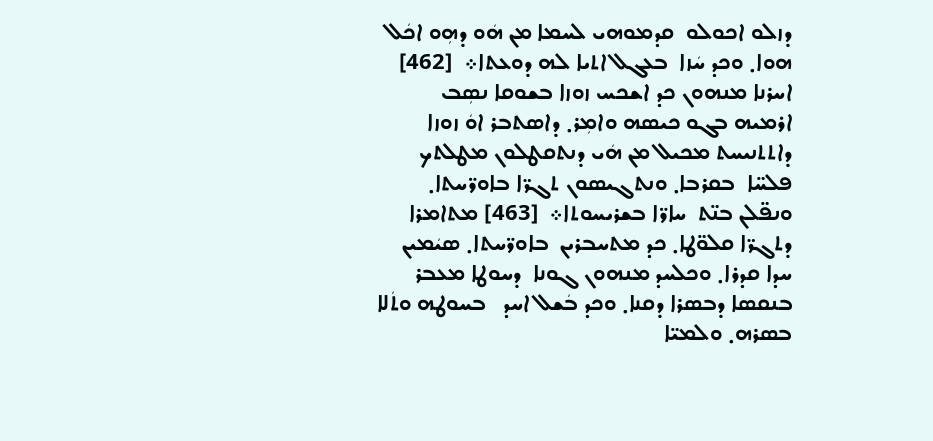ܕܙܠܘ ܐܟܘܠܘ  ܩܕܡܘܗܝ ܠܚܡܐ ܡܢ ܗܿܘ ܕܗܼܘ ܐܟܿܠ ܗܘܐ܂ ܘܟܕ ܚܿܙܐ  ܒܥܓܠ ܐܬܝܐ ܠܗ ܕܘܥܬܐ܀  ‍[462] ܐܚܪܢܐ ܡܢܗܘܢ ܟܕ ܐܫܟܚ ܙܘܙܐ ܒܫܘܩܐ ܢܣܼܒ  ܐܪܡܝܗ ܒܓܘ ܟܝܣܗ ܘܐܡܼܪ܂ ܕܐܣܬܒܪ ܐܘܿ ܙܘܙܐ  ܕܐܬܬܢܝܚܬ ܡܟܝܠ ܡܢ ܗܿܝ ܕܢܬܩܛܠܘܢ ܡܛܠܬܟ ܦܠܚ̈ܐ  ܒܩܪܒܐ܂ ܘܢܬܓܝܣܘܢ ܬܓܪ̈ܐ ܒܐܘܪ̈ܚܬܐ܂ ܘܢܦ̈ܠܢ ܒܢ̈ܬ  ܚܐܪ̈ܐ ܒܫܪܝܚܘܬܐ܀  ‍[463] ܡܬܐܡܪܐ ܕܬܓܪ̈ܐ ܩܠܘ̈ܛܐ܂ ܟܕ ܡܬܚܒܪܝܢ  ܒܐܘܪ̈ܚܬܐ܂ ܣܝܿܡܝܢ ܚܕܐ ܩܕܪܐ܂ ܘܟܠܚܕ ܡܢܗܘܢ ܓܘܢܐ  ܕܚܘܛܐ ܡܥܒܪ ܒܢܩܣܐ ܕܒܣܪܐ ܕܩܢܐ܂ ܘܟܕ ܒܿܫܠ ܐܚܕ   ܒܚܘܛܗ ܘܬܿܠܐ ܒܣܪܗ܂ ܘܠܡܝ̈ܐ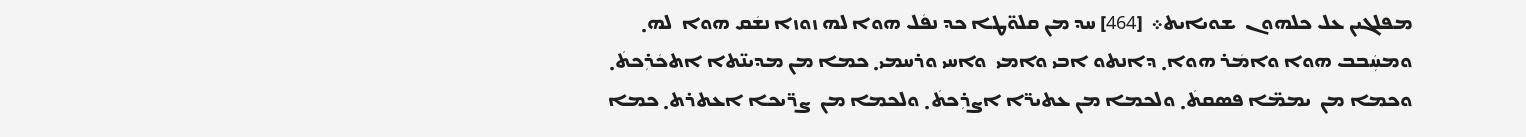ܡܦܠܓܝܢ ܥܠ ܟܠܗܘܢ  ܫܘܝܐܝܬ܀  ‍[464] ܚܕ ܡܢ ܩܠܘ̈ܛܐ ܟܕ ܢܦܿܠ ܗܘܐ ܠܗ ܙܘܙܐ ܢܫܿܩ ܗܘܐ  ܠܗ܂ ܘܡܚܲܒܒ ܗܘܐ ܘܐܡܿܪ ܗܘܐ܂ ܕܐܢܬܘ ܐܒܝ ܘܐܡܝ  ܘܐܚܝ ܘܪܚܡܝ܂ ܟܡܐ ܡܢ ܡܕܝܢ̈ܬܐ ܐܬܟܿܪܼܟܬܿ܂ ܘܟܡܐ ܡܢ  ܝܡܡ̈ܐ ܦܣܩܬܿ܂ ܘܠܟܡܐ ܡܢ ܥܬܝܪ̈ܐ ܐܨܪܼܟܬܿ܂ ܘܠܟܡܐ ܡܢ  ܨܪ̈ܝܟܐ ܐܥܬܪܬ܂ ܟܡܐ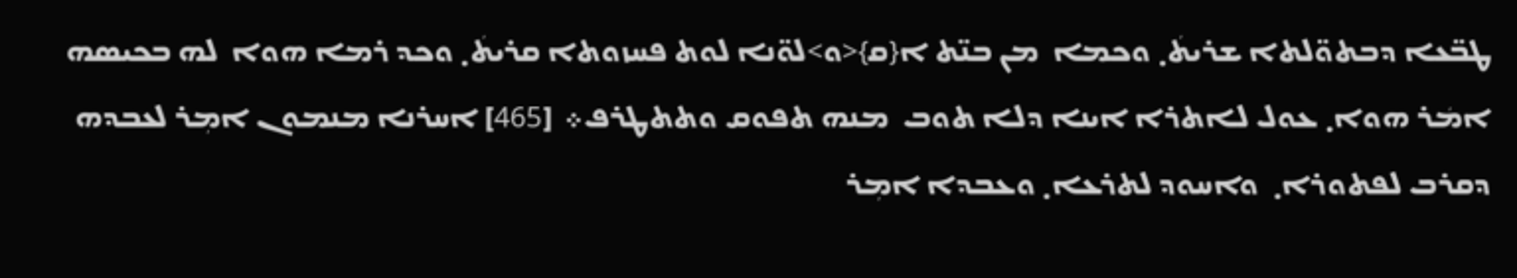ܛܒ̈ܥܐ ܕܒܬܘ̈ܠܬܐ ܫܪܝܬܿ܂ ܘܟܡܐ  ܡܢ ܒܢ̈ܬ ܐ‍{ܩ‍}<ܘ‍>ܠܘ̈ܢܐ ܠܘܬ ܦܚܙܘܬܐ ܩܪܝܬܿ܂ ܘܟܕ ܪܡܐ ܗܘܐ  ܠܗ ܒܟܝܣܗ ܐܡܿܪ ܗܘܐ܂ ܥܘܠ ܠܐܬܪܐ ܐܝܢܐ ܕܠܐ ܬܘܒ  ܡܢܗ ܬܦܘܩ ܘܬܬܛܪܦ܀  ‍[465] ܐܚܪܢܐ ܡܢܡܘܢ ܐܡܼܪ ܠܥܒܕܗ ܕܩܪܒ ܠܦܬܘܪܐ܂  ܘܐܚܘܕ ܠܬܪܥܐ܂ ܘܥܒܕܐ ܐܡܼܪ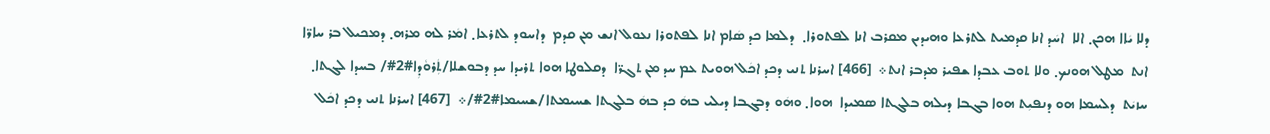ܕܠܐ ܝܿܐܐ ܗܟܢ܂ ܐܠܐ  ܐܚܿܕ ܐܢܐ ܩܕܡܝܬ ܠܬܪܥܐ ܘܗܝܕܝܢ ܡܩܪܒ ܐܢܐ ܠܦܬܘܪܐ܂  ܕܠܡܐ ܟܕ ܣܿܐܡ ܐܢܐ ܠܦܬܘܪܐ ܢܥܘܠ ܐܢܫ ܡܢ ܩܕܡ  ܕܐܚܘܕ ܠܬܪܥܐ܂ ܐܡܿܪ ܠܗ ܡܪܗ܂ ܕܡܟܝܠ ܒܪ ܚܐܪ̈ܐ ܐܢܬ  ܡܛܠ ܗܘܢܟ܂ ܘܠܐ ܬܘܒ ܥܒܕܐ ܫܦܝܪ ܡܕܒܪ ܐܢܬ܀  ‍[466] ܐܚܪܢܐ ܬܢܝ ܕܟܕ ܐܟܿܠ ܗܘܝܬ ܥܡ ܚܕ ܡܢ ܬܓܪ̈ܐ  ܕܩܠܘܛܐ ܗܘܐ ܬܪܝܕܐ ܚܕ ܕܒܘܫܠܐ/ܬܲܪܘܵܕܼܐ#2#/ ܒܚܕܐ ܠܓܬܐ܂ ܚܙܝܿܬ  ܕܠܚܡܐ ܗܘ ܕܢܦܝܼܬ ܗܘܐ ܒܓܒܐ ܕܝܠܗ ܒܠܓܬܐ ܣܡܝܕܐ  ܗܘܐ܂ ܘܗܿܘ ܕܒܓܒܐ ܕܝܠܝ ܒܗܿ ܟܕ ܒܗܿ ܒܠܓܬܐ ܫܚܝܡܬܐ/ܫܚܝܡܐ#2#/܀  ‍[467] ܐܚܪܢܐ ܬܢܝ ܕܟܕ ܐܟܿܠ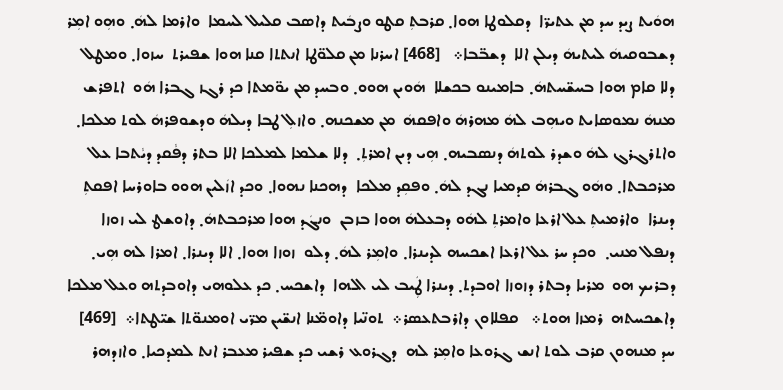ܗܘܿܝܬ ܨܝܕ ܚܕ ܡܢ ܥܬܝܪ̈ܐ  ܕܩܠܘܛܐ ܗܘܐ܂ ܩܪܒܬܼ ܩܛܘ ܘܨܒܿܝܬ ܕܐܣܒ ܩܠܝܠ ܠܚܡܐ  ܘܐܪܡܐ ܠܗܿ܂ ܘܗܼܘ ܐܡܼܪ ܕܫܒܘܩܝܗܿ ܠܝܬܝܗܿ ܕܝܠܢ ܐܠܐ  ܕܫܒ̈ܒܐ܀   ‍[468] ܐܚܪܢܐ ܡܢ ܩܠܘ̈ܛܐ ܐܢܬܬܐ ܩܢܐ ܗܘܐ ܫܦܝܪܬ  ܚܙܘܐ܂ ܘܡܛܠ ܕܠܐ ܩܐܡ ܗܘܐ ܒܚܫ̈ܚܬܗܿ܂ ܒܐܡܝܢܘ ܒܟܫܠܐ  ܗܿܘܝܢ ܗܘܘ܂ ܘܒܚܕ ܡܢ ܝܘ̈ܡܬܐ ܟܕ ܪܓܙ ܓܒܪܐ ܗܿܘ  ܐܬܦܪܫ ܡܢܗܿ ܢܡܘܣܐܝܬ ܘܝܗܼܒ ܠܗܿ ܡܗܪܗܿ ܘܐܦܩܗܿ  ܡܢ ܡܫܟܢܗ܂ ܘܐܙܠܼ ܛܒܐ ܕܝܠܗܿ ܘܕܫܘܦܪܗܿ ܠܘܬ ܡܠܟܐ܂  ܘܐܬܪܓܪܓ ܠܗܿ ܘܫܕܪ ܠܘܬܗܿ ܕܢܣܒܝܗ܂ ܗܼܝ ܕܝܢ ܐܡܪܬܼ܂  ܕܠܐ ܫܠܡܐ ܠܡܠܟܐ ܐܠܐ ܒܬܪ ܕܦܵܩܕ ܕܝܵܬܒܐ ܥܠ  ܡܪܟܒܬܐ܂ ܘܗܿܘ ܓܒܪܗܿ ܩܕܡܝܐ ܢܓܕ ܠܗܿ܂ ܘܦܩܼܕ ܡܠܟܐ  ܕܗܟܢܐ ܢܗܘܐ܂ ܘܟܕ ܐܙܿܠܝܢ ܗܘܘ ܒܐܘܪܚܐ ܐܦܩܬܼ ܕܝܢܪܐ  ܘܐܪܡܝܬܼ ܥܠ ܐܪܥܐ ܘܐܡܪܬܼ ܠܗܿܘ ܕܒܥܠܗܿ ܗܘܐ ܒܙܒܢ  ܘܢܓܿܕ ܗܘܐ ܡܪܟܒܬܗܿ܂ ܕܐܘܫܛ ܠܝ ܙܘܙܐ ܕܢܦܠ ܡܢܝ܂  ܘܟܕ ܚܪ ܥܠ ܐܪܥܐ ܐܫܟܚܗ ܠܕܝܢܪܐ܂ ܘܐܡܼܪ ܠܗܿ܂ ܕܠܘ  ܙܘܙܐ ܗܘܐ܂ ܐܠܐ ܕܝܢܪܐ܂ ܐܡܪܐ ܠܗ ܗܼܝ܂ ܕܒܪܝܟ ܗܘ  ܡܪܝܐ ܕܒܬܪ ܕܙܘܙܐ ܐܘܒܕܬ܂ ܕܝܢܪܐ ܛܲܝܒ ܠܝ ܐܠܗܐ  ܕܐܫܟܚ܂ ܟܕ ܥܠܘܗܝ ܕܐܘܒܕܬܗ ܘܥܠ ܡܠܟܐ ܕܐܫܟܚܬܗ  ܪܡܙܐ ܗܘܬ܀   ܩܦܠܐܘܢ ܕܐܪܒܬܥܣܪ܀  ܬܘܢ̈ܝܐ ܕܐܘܡ̈ܢܐ ܐܢܫ̈ܝܢ ܡܪ̈ܝ ܐܘܡܢܘ̈ܬܐ ܫܝ̈ܛܬܐ܀  ‍[469] ܚܕ ܡܢܗܘܢ ܩܪܒ ܠܘܬ ܐܢܫ ܓܪܘܥܐ ܘܐܡܼܪ ܠܗ  ܕܓܪܘܥ ܪܫܝ ܟܕ ܫܦܝܪ ܡܥܒܪ ܐܢܬ ܠܡܕܟܝܐ܂ ܘܐܙܕܗܪ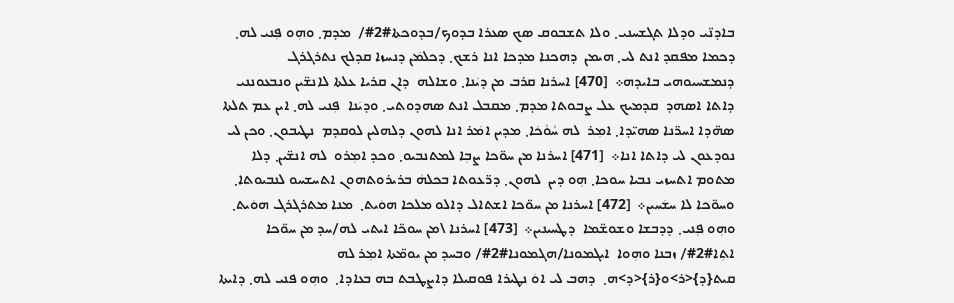ܒܐܕܢ̈ܝ ܘܕܠܐ ܬܓܫܚܢܝ܂ ܘܠܐ ܬܫܒܘܩ ܣܟ ܣܥܪܐ ܒܕܘܟ/ܒܕܘܟܬܐ#2#/  ܡܕܡ܂ ܘܗܼܘ ܦܼܢܝ ܠܗ܂ ܕܟܡܐ ܡܦܩܕ ܐܢܬ ܠܝ܂ ܗܝܡܢ  ܕܗܟܢܐ ܡܕܟܐ ܐܢܐ ܪܫܟ܂ ܕܟܠܡܿܢ ܕܢܚܙܐ ܩܕܠܟ ܢܬܪܓܪܓ  ܕܢܡܫܚܝܘܗܝ ܒܐܝܕܗ܀  ‍[470] ܐܚܪܢܐ ܩܪܒ ܡܢ ܕܝܿܢܐ܂ ܘܫܐܠܗ  ܕܐܢ ܩܪܝܐ ܥܠܬܐ ܠܐܢܫ̈ܝܢ ܘܢܒܥܘܢܢܝ ܕܐܬܐ ܐܣܗܕ  ܩܕܡܝܟ ܥܠ ܨܒܘܬܐ ܡܕܡ܂ ܡܩܒܠ ܐܢܬ ܣܗܕܘܬܝ܂ ܘܕܝܿܢܐ  ܦܼܢܝ ܠܗ܂ ܐܝܢ ܥܡ ܬܠܬܐ ܣܗ̈ܕܐ ܐܚܪ̈ܢܐ ܣܗܝ̈ܕܐ܂ ܐܡܼܪ  ܠܗ ܚܵܘܵܟܿܐ܂ ܡܕܝܢ ܐܡܿܪ ܐܢܐ ܠܗܘܢ ܕܠܗܠܝܢ ܠܘܩܕܡ  ܢܛܝܒܘܢ܂ ܘܟܢ ܠܝ ܢܘܕܥܘܢ ܠܝ ܕܐܬܐ ܐܢܐ܀  ‍[471] ܐܚܪܢܐ ܡܢ ܚܘ̈ܟܐ ܨܒܼܐ ܠܡܬܢܒܝܘ܂ ܘܟܕ ܐܡܼܪܘ  ܠܗ ܐܢܫ̈ܝܢ܂ ܕܠܐ ܡܬܘܡ ܐܬܚܙܝ ܢܒܝܐ ܚܘܟܐ܂ ܗܼܘ ܕܝܢ  ܠܗܘܢ܂ ܕܪ̈ܥܘܬܐ ܒܟܠܗܿ ܒܪܝܪܘܬܗܘܢ ܐܬܚܫܚܘ ܠܢܒܝܘܬܐ܂  ܘܚܘ̈ܟܐ ܠܐ ܚܫܿܚܝܢ܀  ‍[472] ܐܚܪܢܐ ܡܢ ܚܘ̈ܟܐ ܐܫܬܐܠ ܕܐܠܘ ܡܠܟܐ ܗܘܿܝܬ܂  ܡܢܐ ܡܬܪܓܪܓ ܗܘܿܝܬ܂ ܘܗܼܘ ܦܼܢܝ܂ ܕܕܒܫܐ ܘܫܘܫ̈ܡܐ  ܕܛܚܝܢܝܢ܀  ‍[473] ܐܚܪܢܐ \ܡܢ ܚܘܟ̈ܐ ܐܝܬܝ ܠܗ/ܚܕ ܡܢ ܚܘ̈ܟܐ ܐܬܼܐ#2#/ ܙܒܢܐ ܘܗܼܘܐ  ܐܝܓܡܘܢܐ/ܗܓܡܘܢܐ#2#/ ܘܒܚܕ ܡܢ ܝܘܡ̈ܬܐ ܐܡܼܪ ܠܗ ܩܝܬ‍{ܕ‍}<ܪ‍>ܘ‍{ܪ‍}<ܕ‍>ܗ܂  ܕܗܒ ܠܝ ܐܘܿ ܢܛܝܪܐ ܦܘܩܝܠܐ ܕܐܨܛܒܬ ܒܗ ܒܥܐܕܐ܂  ܘܗܼܘ ܦܢܝ ܠܗ܂ ܕܐܝܬܐ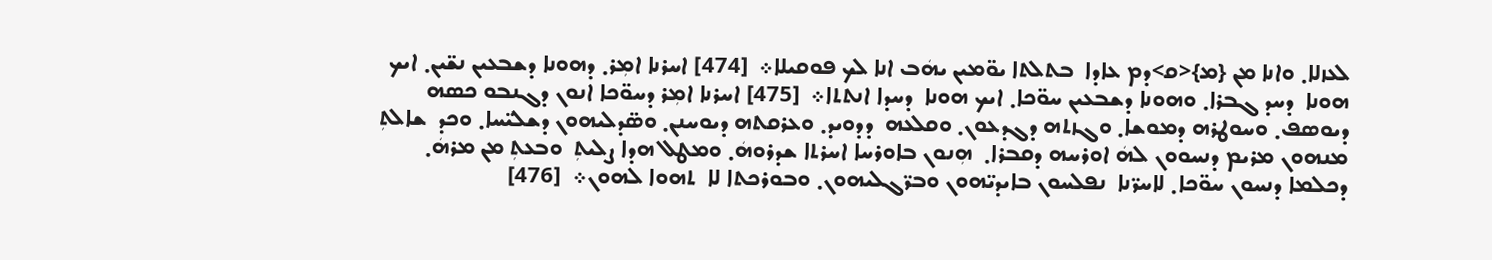ܠܥܙܠܐ܂ ܘܐܢܐ ܡܢ ‍{ܡ‍}<ܩ‍>ܕܡ ܥܐܕܐ  ܒܬܠܬܐ ܝܘ̈ܡܝܢ ܝܗܿܒ ܐܢܐ ܠܟ ܦܘܩܝܠܐ܀  ‍[474] ܐܚܪܢܐ ܐܡܼܪ܂ ܕܗܘܢܐ ܕܫܒܥܝܢ ܢܫ̈ܝܢ܂ ܐܝܟ ܗܘܢܐ  ܕܚܕ ܓܒܪܐ܂ ܘܗܘܢܐ ܕܫܒܥܝܢ ܚܘ̈ܟܐ܂ ܐܝܟ ܗܘܢܐ  ܕܚܕܐ ܐܢܬܬܐ܀  ‍[475] ܐܚܪܢܐ ܐܡܼܪ ܕܚܘ̈ܟܐ ܐܢܘܢ ܕܓܢܒܘ ܟܣܗ  ܕܝܘܣܦ܂ ܘܚܘܛܪܗ ܕܡܘܫܐ܂ ܘܓܙܬܗ ܕܓܕܥܘܢ܂ ܘܩܠܥܗ  ܕܕܘܝܕ܂ ܘܥܪܩܬܗ ܕܝܘܚܢܢ܂ ܘܣ̈ܕܠܝܗܘܢ ܕܫܠܝ̈ܚܐ܂ ܘܟܕ  ܫܐܠܬܼ ܡܢܗܘܢ ܡܪܝܡ ܕܢܚܘܘܢ ܠܗܿ ܐܘܪܚܗ ܕܩܒܪܐ܂  ܗܼܢܘܢ ܒܐܘܪܚܐ ܐܚܪܬܐ ܫܕܪܘܗܿ܂ ܘܡܛܠ ܗܕܐ ܨܠܝܬܼ  ܘܒܥܬܼ ܡܢ ܡܪܗܿ܂ ܕܟܠܡܐ ܕܢܚܘܢ ܚܘ̈ܟܐ܂ ܠܐܚܪ̈ܢܐ  ܢܦܠܚܘܢ ܒܐܝܕܝ̈ܗܘܢ ܘܒܪ̈ܓܠܝܗܘܢ܂ ܘܒܘܪܟܬܐ ܠܐ  ܬܗܘܐ ܠܗܘܢ܀  ‍[476]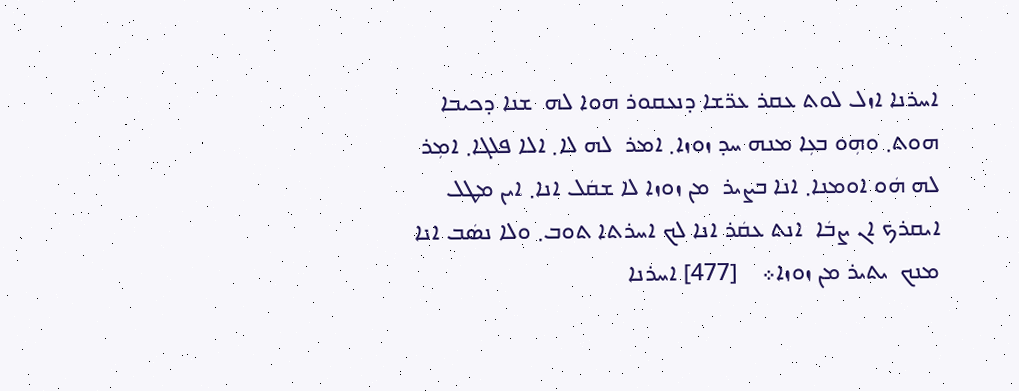ܐܚܪܢܐ ܐܙܠ ܠܘܬ ܥܩܪ ܥܪ̈ܫܐ ܕܢܥܩܘܪ ܗܘܐ ܠܗ  ܫܢܐ ܕܟܝܒܐ ܗܘܬ܂ ܘܗܼܘ ܒܥܼܐ ܡܢܗ ܚܕ ܙܘܙܐ܂ ܐܡܪ  ܠܗ ܠܐ܂ ܐܠܐ ܦܠܓܐ܂ ܐܡܼܪ ܠܗ ܗܿܘ ܐܘܡܢܐ܂ ܐܢܐ ܒܨܝܪ  ܡܢ ܙܘܙܐ ܠܐ ܫܩܿܠ ܐܢܐ܂ ܐܝܢ ܡܛܠ ܐܝܩܪܟ ܐܢ ܨܒܿܐ  ܐܢܬ ܥܩܿܪ ܐܢܐ ܠܟ ܐܚܪܬܐ ܬܘܒ܂ ܘܠܐ ܢܣܿܒ ܐܢܐ ܡܢܟ  ܝܬܝܪ ܡܢ ܙܘܙܐ܀    ‍[477] ܐܚܪܢܐ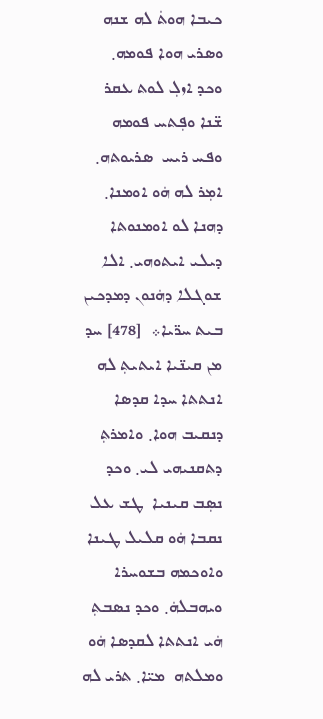ܟܝܒܐ ܗܘܬܿ ܠܗ ܫܢܗ ܘܣܪܝ ܗܘܐ ܦܘܡܗ܂  ܘܟܕ ܐܙܠܼ ܠܘܬ ܥܩܪ ܫ̈ܢܐ ܘܦܼܬܚ ܦܘܡܗ ܘܦܚ ܪܝܚ  ܣܪܝܘܬܗ܂ ܐܡܼܪ ܠܗ ܗܿܘ ܐܘܡܢܐ܂ ܕܗܢܐ ܠܘ ܐܘܡܢܘܬܐ  ܕܝܠܝ ܐܝܬܘܗܝ܂ ܐܠܐ ܫܘܓܠܐ ܕܗܿܢܘܢ ܕܡܕܟܝܢ ܒܝܬ ܚܪ̈ܝܐ܀  ‍[478] ܚܕ ܡܢ ܩܝܢ̈ܝܐ ܐܝܬܝܬܼ ܠܗ ܐܢܬܬܐ ܚܕܐ ܩܕܣܐ  ܕܢܩܝܒ ܗܘܐ܂ ܘܐܡܪܬܼ ܕܬܩܢܝܗܝ ܠܝ܂ ܘܟܕ ܢܣܼܒ ܩܝܢܝܐ  ܛܫ ܥܠ ܢܩܒܐ ܗܿܘ ܩܠܝܠ ܛܝܢܐ ܘܐܘܟܡܗ ܒܫܘܚܪܐ  ܘܝܗܒܠܗܿ܂ ܘܟܕ ܢܣܒܬܼ ܗܿܝ ܐܢܬܬܐ ܠܩܕܣܐ ܗܿܘ ܘܡܠܬܗ  ܡܝ̈ܐ܂ ܬܪܝ ܠܗ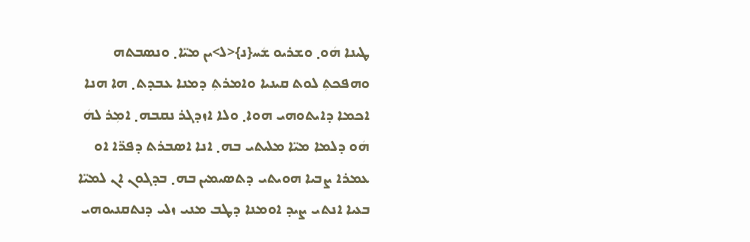ܛܝܢܐ ܗܿܘ܂ ܘܫܪܝܘ ܫܿܚ‍{ܢ‍}<ܠ‍>ܝܢ ܡܝ̈ܐ܂ ܘܢܣܒܬܗ  ܘܗܦܟܬܼ ܠܘܬ ܩܝܢܝܐ ܘܐܡܪܬܼ ܕܡܢܐ ܥܒܕܬ܂ ܗܐ ܗܢܐ  ܐܟܡܐ ܕܐܝܬܘܗܝ ܗܘܐ܂ ܘܠܐ ܐܙܕܓܪ ܢܩܒܗ܂ ܐܡܼܪ ܠܗܿ  ܗܿܘ ܕܠܡܐ ܡܝ̈ܐ ܡܠܝܬܝ ܒܗ܂ ܐܢܐ ܐܣܒܪܬ ܕܦܪ̈ܐ ܐܘ  ܥܡܪܐ ܨܒܝܐ ܗܘܝܬܝ ܕܬܣܝܡܝܢ ܒܗ܂ ܒܕܓܘܢ ܐܢ ܠܡܝ̈ܐ  ܒܥܝܐ ܐܢܬܝ ܨܝܕ ܐܘܡܢܐ ܕܛܒ ܡܢܝ ܙܠܝ ܕܢܬܩܢܝܘܗܝ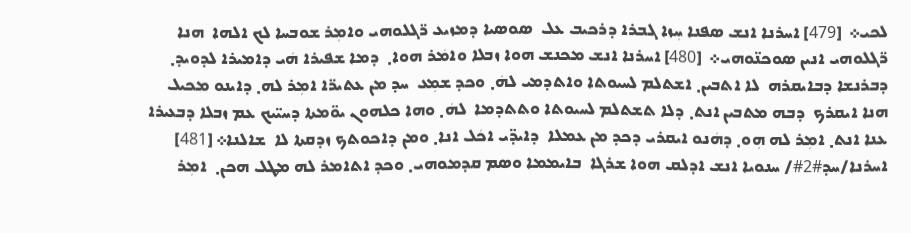ܠܟܝ܀  ‍[479] ܐܚܪܢܐ ܐܢܫ ܣܦܢܐ ܚܼܙܐ ܓܒܪܐ ܕܪܟܝܒ ܥܠ  ܣܘܣܝܐ ܕܡܙܝܥ ܪ̈ܓܠܘܗܝ ܘܐܡܼܪ ܫܘܒܚܐ ܠܟ ܐܠܗܐ  ܗܢܐ ܪ̈ܓܠܘܗܝ ܐܢܝܢ ܣܘܟܢ̈ܘܗܝ܀  ‍[480] ܐܚܪܢܐ ܐܢܫ ܡܟܢܫ ܗܘܐ ܙܒܠܐ ܘܐܡܿܪ ܗܘܐ܂  ܕܡܐ ܫܦܝܪܐ ܗܿܝ ܕܐܡܝܪܐ ܠܕܘܝܕ܂ ܕܒܪܢܫܐ ܕܒܐܝܩܪܗ  ܠܐ ܐܬܒܝܢ܂ ܐܫܬܠܡ ܠܚܝܘܬܐ ܘܐܬܕܡܝ ܠܗܿ܂ ܘܟܕ ܫܡܼܥ  ܚܕ ܡܢ ܥܬܝܪ̈ܐ ܐܡܼܪ ܠܗ܂ ܕܐܝܢܘ ܡܟܝܠ ܗܢܐ ܐܝܩܪܟ  ܕܒܗ ܡܬܒܝܢ ܐܢܬ܂ ܕܠܐ ܬܫܬܠܡ ܠܚܝܘܬܐ ܘܬܬܕܡܐ  ܠܗܿ܂ ܘܗܐ ܟܠܗܘܢ ܝܘ̈ܡܬܐ ܕܚܝ̈ܝܟ ܥܡ ܙܒܠܐ ܕܒܥܝܪܐ  ܥܢܐ ܐܢܬ܂ ܐܡܼܪ ܠܗ ܗܼܘ܂ ܕܗܿܢܘ ܐܝܩܪܝ ܕܟܕ ܡܢ ܥܡܠܐ  ܕܐܝܕ̈ܝ ܐܟܿܠ ܐܢܐ܂ ܘܡܢ ܕܐܟܘܬܟ ܙܕܩܬܐ ܠܐ  ܫܐܠܢܐ܀ ‍[481] ܐܚܪܢܐ/ܚܕ#2#/ ܚܢܘܝܐ ܐܢܫ ܐܕܠܩ ܗܘܐ ܫܪܓܐ  ܒܐܝܡܡܐ ܘܣܡ ܩܕܡܘܗܝ܂ ܘܟܕ ܐܬܐܡܪ ܠܗ ܡܛܠ ܗܟܢ܂  ܐܡܼܪ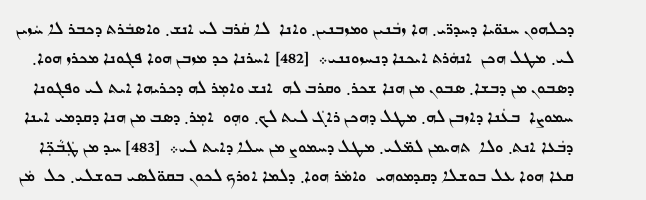ܕܟܠܗܘܢ ܚܢܘ̈ܝܐ ܕܚܕܪ̈ܝ܂ ܗܐ ܙܒܿܢܝܢ ܘܡܙܒܢܝܢ܂ ܘܐܢܐ  ܠܐ ܩܿܪܒ ܠܝ ܐܢܫ܂ ܘܐܣܒܿܪܬ ܕܟܒܪ ܠܐ ܚܿܙܝܢ ܠܝ܂ ܡܛܠ ܗܟܢ  ܐܢܗܿܪܬ ܐܝܟܢܐ ܕܢܚܙܘܢܢܝ܀  ‍[482] ܐܚܪܢܐ ܟܕ ܡܙܒܢ ܗܘܐ ܦܓܘܢܐ ܡܟܪܙ ܗܘܐ܂  ܕܣܒܘܢ ܡܢ ܕܒܫܐ܂ ܣܒܘܢ ܡܢ ܗܢܐ ܫܟܪ܂ ܘܩܪܒ ܠܗ  ܐܢܫ ܘܐܡܼܪ ܠܗ ܕܟܪܝܗܐ ܐܝܬ ܠܝ ܘܦܓܘܢܐ ܚܡܘܨܐ  ܒܥܿܢܐ ܕܐܙܒܢ ܠܗ܂ ܡܛܠ ܕܗܟܢ ܪܐܓܿ ܠܝܬ ܠܟ܂ ܘܗܼܘ  ܐܡܼܪ܂ ܕܣܒ ܡܢ ܗܢܐ ܕܩܕܡܝ ܐܝܢܐ ܕܒܿܥܐ ܐܢܬ܂ ܘܠܐ  ܬܗܝܡܢ ܠܡ̈ܠܝ܂ ܡܛܠ ܕܚܡܘܨ ܡܢ ܚܠܐ ܕܐܝܬ ܠܝ܀  ‍[483] ܚܕ ܡܢ ܛܲܒܵܟܼ̈ܐ ܩܥܐ ܗܘܐ ܥܠ ܒܘܫܠܐ ܕܩܕܡܘܗܝ  ܘܐܡܿܪ ܗܘܐ܂ ܕܠܡܐ ܐܘܪܟ ܠܟܘܢ ܒܩܘ̈ܠܣܝ ܒܘܫܠܝ܂ ܟܠ  ܡܿܢ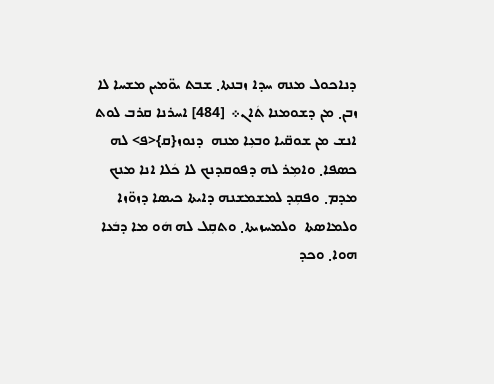ܕܢܐܟܘܠ ܡܢܗ ܚܕܐ ܙܒܢܬܐ܂ ܫܒܬ ܝܘ̈ܡܝܢ ܡܫܚܐ ܠܐ  ܙܒܢ܂ ܡܢ ܕܫܘܡܢܐ ܬܿܐܢ܀  ‍[484] ܐܚܪܢܐ ܩܪܒ ܠܘܬ ܐܢܫ ܡܢ ܫܘܩ̈ܝܐ ܘܒܥܼܐ ܡܢܗ  ܕܢܘܙ‍{ܩ‍}<ܦ‍> ܠܗ ܟܣܦܐ܂ ܘܐܡܼܪ ܠܗ ܕܦܘܩܕܢܟ ܠܐ ܟܿܠܐ ܐܢܐ ܡܢܟ  ܡܕܡ܂ ܘܦܩܼܕ ܠܡܫܡܫܢܗ ܕܐܝܬܐ ܟܝܣܐ ܕܙܘ̈ܙܐ ܘܠܡܐܣܬܐ  ܘܠܡܚܙܝܬܐ܂ ܘܬܩܼܠ ܠܗ ܗܿܘ ܡܐ ܕܒܿܥܐ ܗܘܐ܂ ܘܟܕ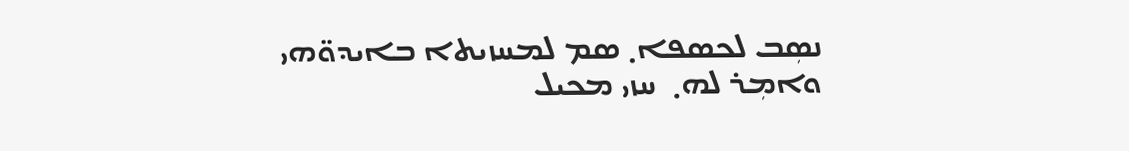ܢܣܼܒ ܠܟܣܦܐ܂ ܣܡ ܠܡܚܙܝܬܐ ܒܐܝܕܘ̈ܗܝ ܘܐܡܼܪ ܠܗ܂  ܚܙܝ ܡܟܝܠ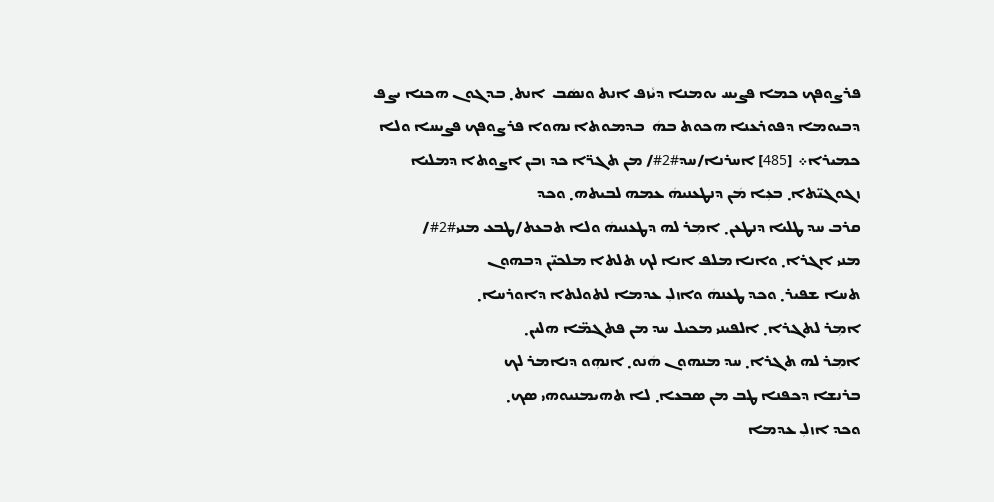ܦܪܨܘܦܟ ܟܡܐ ܦܨܝܚ ܝܘܡܢܐ ܕܝܵܙܦ ܐܢܬ ܘܢܣܿܒ  ܐܢܬ܂ ܒܕܓܘܢ ܗܟܢܐ ܝܨܦ ܕܒܝܘܡܐ ܕܦܘܪܥܢܐ ܗܟܘܬ ܒܗܿ  ܒܕܡܘܬܐ ܢܗܘܐ ܦܪܨܘܦܟ ܦܨܝܚܐ ܘܠܐ ܟܡܝܪܐ܀  ‍[485] ܐܚܪܢܐ/ܚܕ#2#/ ܡܢ ܬܓܪ̈ܐ ܟܕ ܙܒܢ ܐܨܘܬܐ ܕܡܠܝܐ
ܙܓܘܓܝ̈ܬܐ܂ ܒܥܼܐ ܡܿܢ ܕܢܛܥܢܝܗܿ ܥܡܗ ܠܒܝܬܗ܂ ܘܟܕ
ܩܪܒ ܚܕ ܛܠܝܐ ܕܢܛܥܢ܂ ܐܡܼܪ ܠܗ ܕܛܥܢܝܗܿ ܘܠܐ ܬܒܥܬ/ܛܒܥ ܡܢܝ#2#/
ܡܢܝ ܐܓܪܐ܂ ܘܐܢܐ ܡܠܦ ܐܢܐ ܠܟ ܬܠܬܐ ܡܠܟܝ̈ܢ ܕܒܗܘܢ
ܬܚܐ ܫܦܝܪ܂ ܘܟܕ ܛܥܢܗܿ ܘܐܙܠܼ ܥܕܡܐ ܠܬܘܠܬܐ ܕܐܘܪܚܐ܂
ܐܡܼܪ ܠܬܓܪܐ܂ ܐܠܦܝܢܝ ܡܟܝܠ ܚܕ ܡܢ ܦܬܓܡ̈ܐ ܗܠܝܢ܂
ܐܡܼܪ ܠܗ ܬܓܪܐ܂ ܚܕ ܡܢܗܘܢ ܗܿܢܘ܂ ܐܢܗܼܘ ܕܢܐܡܪ ܠܟ
ܒܪܢܫܐ ܕܟܦܢܐ ܛܒ ܡܢ ܣܒܥܐ܂ ܠܐ ܬܗܝܡܢܝܘܗܝ ܣܟ܂
ܘܟܕ ܐܙܠܼ ܥܕܡܐ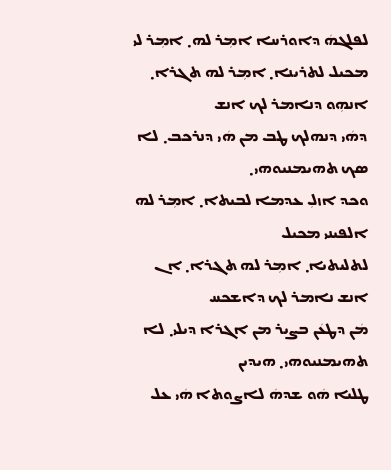ܠܦܠܓܗܿ ܕܐܘܪܚܐ ܐܡܼܪ ܠܗ܂ ܐܡܼܪ ܠܝ
ܡܟܝܠ ܠܬܪܝܢܐ܂ ܐܡܼܪ ܠܗ ܬܓܪܐ܂ ܐܢܗܼܘ ܕܢܐܡܪ ܠܟ ܐܢܫ
ܕܗܿܝ ܕܢܗܠܟ ܛܒ ܡܢ ܗܿܝ ܕܢܪܟܒ܂ ܠܐ ܣܟ ܬܗܝܡܢܝܘܗܝ܂
ܘܟܕ ܐܙܠܼ ܥܕܡܐ ܠܒܝܬܐ܂ ܐܡܼܪ ܠܗ ܐܠܦܝܢܝ ܡܟܝܠ
ܠܬܠܝܬܝܐ܂ ܐܡܼܪ ܠܗ ܬܓܪܐ܂ ܐܢ ܐܢܫ ܢܐܡܪ ܠܟ ܕܐܫܟܚ
ܡܿܢ ܕܛܥܿܢ ܒܨܝܪ ܡܢ ܐܓܪܐ ܕܝܠܝ܂ ܠܐ ܬܗܝܡܢܝܘܗܝ܂ ܗܝܕܝܢ
ܛܠܝܐ ܗܿܘ ܫܕܗܿ ܠܐܨܘܬܐ ܗܿܝ ܥܠ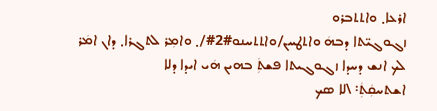ܐܪܥܐ܂ ܘܐܬܬܒܪܘ
ܙܓܘܓܝ̈ܬܐ ܕܒܗܿ ܘܐܬܛܚܢ/ܘܐܬܬܚܢܘ#2#/܂ ܘܐܡܼܪ ܠܬܓܪܐ܂ ܕܐܢ ܐܡܿܪ
ܠܟ ܐܢܫ ܕܚܕܐ ܙܓܘܓܝܬܐ ܦܫܬܼܿ ܒܗܝܢ ܗܿܝ ܐܝܕܐ ܕܠܐ
ܐܫܬܚܩܲܬܼܿ܃ \ܠܐ ܣܟ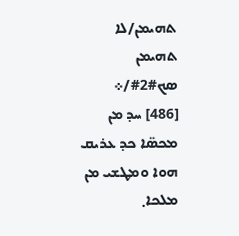ܬܗܝܡܢ/ܠܐ ܬܗܝܡܢ ܣܟ#2#/܀
[486] ܚܕ ܡܢ ܡܟܣ̈ܐ ܟܕ ܥܪܝܩ ܗܘܐ ܘܡܛܫܝ ܡܢ ܡܠܟܐ܂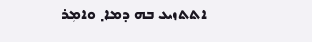ܐܬܬܙܝܥ ܒܗ ܕܡܐ܂ ܘܐܡܼܪ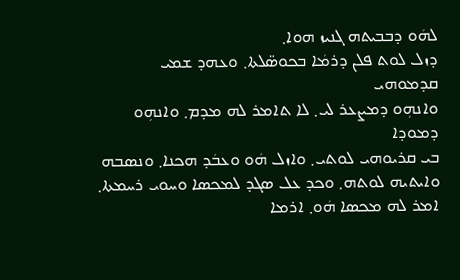ܠܗܿܘ ܕܒܒܝܬܗ ܓܢܝܙ ܗܘܐ܂
ܕܙܠ ܠܘܬ ܦܠܢ ܕܪܡܿܐ ܒܟܘܣ̈ܠܬܐ܂ ܘܥܗܕ ܫܡܝ ܩܕܡܘܗܝ
ܘܐܢܗܼܘ ܕܡܨܥܪ ܠܝ܂ ܠܐ ܬܐܡܪ ܠܗ ܡܕܡ܂ ܘܐܢܗܼܘ ܕܡܘܕܐ
ܒܝ ܩܪܝܘܗܝ ܠܘܬܝ܂ ܘܐܙܠ ܗܿܘ ܘܥܒܿܕ ܗܟܢܐ܂ ܘܢܣܒܗ
ܘܐܝܬܝܗ ܠܘܬܗ܂ ܘܟܕ ܥܠ ܣܓܕ ܠܡܟܣܐ ܘܚܘܝ ܪܚܡܬܐ܂
ܐܡܪ ܠܗ ܡܟܣܐ ܗܿܘ܂ ܐܪܡܐ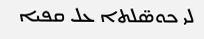ܠܝ ܟܘܣ̈ܠܬܐ ܥܠ ܩܦܝܐ